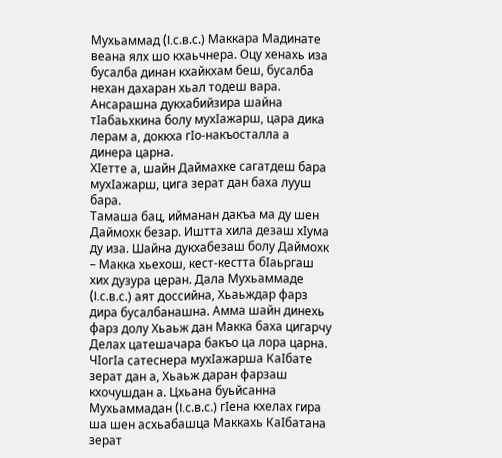Мухьаммад (I.с.в.с.) Маккара Мадинате веана ялх шо кхаьчнера. Оцу хенахь иза бусалба динан кхайкхам беш, бусалба нехан дахаран хьал тодеш вара.
Ансарашна дукхабийзира шайна тIабаьхкина болу мухIажарш, цара дика лерам а, доккха гIо-накъосталла а динера царна.
ХIетте а, шайн Даймахке сагатдеш бара мухIажарш, цига зерат дан баха лууш бара.
Тамаша бац, ийманан дакъа ма ду шен Даймохк безар. Иштта хила дезаш хIума ду иза. Шайна дукхабезаш болу Даймохк – Макка хьехош, кест-кестта бIаьргаш хих дузура церан. Дала Мухьаммаде (I.с.в.с.) аят доссийна, Хьаьждар фарз дира бусалбанашна. Амма шайн динехь фарз долу Хьаьж дан Макка баха цигарчу Делах цатешачара бакъо ца лора царна.
ЧIогIа сатеснера мухIажарша КаIбате зерат дан а, Хьаьж даран фарзаш кхочушдан а. Цхьана буьйсанна Мухьаммадан (I.с.в.с.) гIена кхелах гира ша шен асхьабашца Маккахь КаIбатана зерат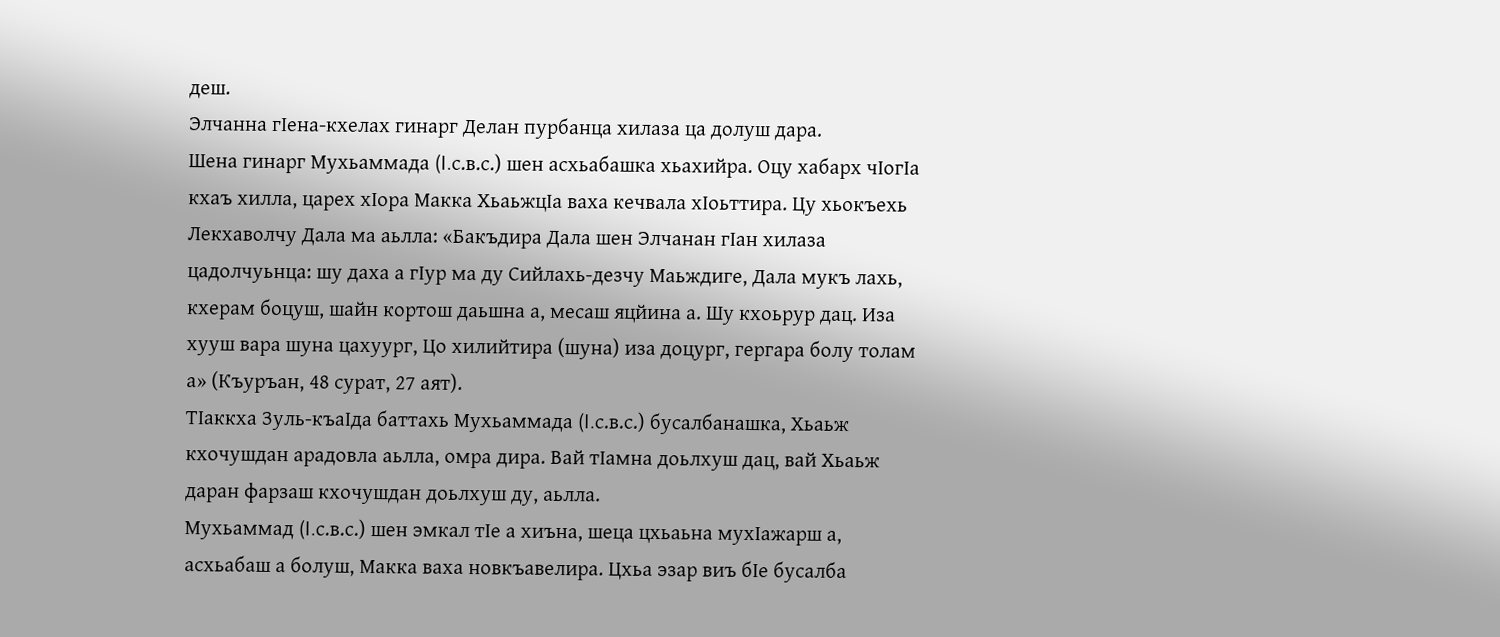деш.
Элчанна гIена-кхелах гинарг Делан пурбанца хилаза ца долуш дара.
Шена гинарг Мухьаммада (I.с.в.с.) шен асхьабашка хьахийра. Оцу хабарх чIогIа кхаъ хилла, царех хIора Макка ХьаьжцIа ваха кечвала хIоьттира. Цу хьокъехь Лекхаволчу Дала ма аьлла: «Бакъдира Дала шен Элчанан гIан хилаза цадолчуьнца: шу даха а гIур ма ду Сийлахь-дезчу Маьждиге, Дала мукъ лахь, кхерам боцуш, шайн кортош даьшна а, месаш яцйина а. Шу кхоьрур дац. Иза хууш вара шуна цахуург, Цо хилийтира (шуна) иза доцург, гергара болу толам а» (Къуръан, 48 сурат, 27 аят).
ТIаккха Зуль-къаIда баттахь Мухьаммада (I.с.в.с.) бусалбанашка, Хьаьж кхочушдан арадовла аьлла, омра дира. Вай тIамна доьлхуш дац, вай Хьаьж даран фарзаш кхочушдан доьлхуш ду, аьлла.
Мухьаммад (I.с.в.с.) шен эмкал тIе а хиъна, шеца цхьаьна мухIажарш а, асхьабаш а болуш, Макка ваха новкъавелира. Цхьа эзар виъ бIе бусалба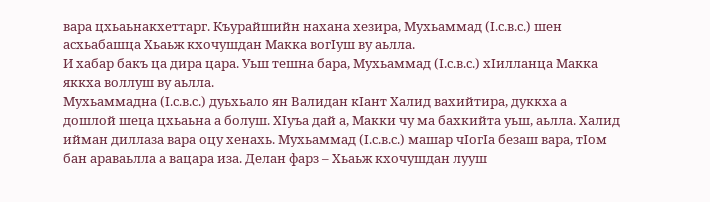вара цхьаьнакхеттарг. Къурайшийн нахана хезира, Мухьаммад (I.с.в.с.) шен асхьабашца Хьаьж кхочушдан Макка вогIуш ву аьлла.
И хабар бакъ ца дира цара. Уьш тешна бара, Мухьаммад (I.с.в.с.) хIилланца Макка яккха воллуш ву аьлла.
Мухьаммадна (I.с.в.с.) дуьхьало ян Валидан кIант Халид вахийтира, дуккха а дошлой шеца цхьаьна а болуш. ХIуъа дай а, Макки чу ма бахкийта уьш, аьлла. Халид ийман диллаза вара оцу хенахь. Мухьаммад (I.с.в.с.) машар чIогIа безаш вара, тIом бан араваьлла а вацара иза. Делан фарз – Хьаьж кхочушдан лууш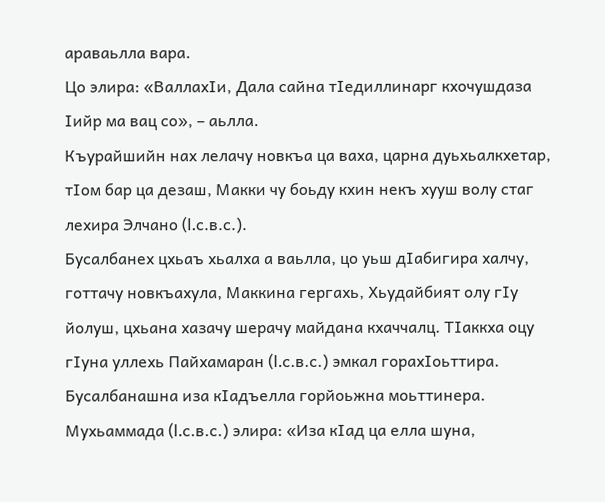араваьлла вара.
Цо элира: «ВаллахIи, Дала сайна тIедиллинарг кхочушдаза Iийр ма вац со», – аьлла.
Къурайшийн нах лелачу новкъа ца ваха, царна дуьхьалкхетар, тIом бар ца дезаш, Макки чу боьду кхин некъ хууш волу стаг лехира Элчано (I.с.в.с.).
Бусалбанех цхьаъ хьалха а ваьлла, цо уьш дIабигира халчу, готтачу новкъахула, Маккина гергахь, Хьудайбият олу гIу йолуш, цхьана хазачу шерачу майдана кхаччалц. ТIаккха оцу гІуна уллехь Пайхамаран (I.с.в.с.) эмкал горахIоьттира. Бусалбанашна иза кIадъелла горйоьжна моьттинера.
Мухьаммада (I.с.в.с.) элира: «Иза кIад ца елла шуна,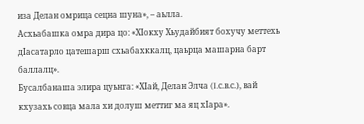иза Делан омрица сецна шуна», – аьлла.
Асхьабашка омра дира цо: «ХIокху Хьудайбият бохучу меттехь дIасатарло цатешарш схьабахккалц, цаьрца машарна барт баллалц».
Бусалбанаша элира цуьнга: «ХIай, Делан Элча (I.с.в.с.), вай кхузахь совца мала хи долуш меттиг ма яц хIара».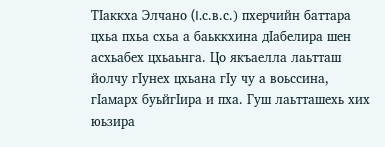ТIаккха Элчано (I.с.в.с.) пхерчийн баттара цхьа пхьа схьа а баьккхина дIабелира шен асхьабех цхьаьнга. Цо якъаелла лаьтташ йолчу гIунех цхьана гIу чу а воьссина, гIамарх буьйгIира и пха. Гуш лаьтташехь хих юьзира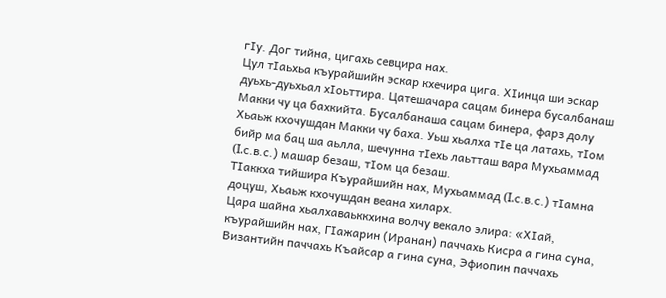гIу. Дог тийна, цигахь севцира нах.
Цул тIаьхьа къурайшийн эскар кхечира цига. ХIинца ши эскар дуьхь-дуьхьал хIоьттира. Цатешачара сацам бинера бусалбанаш Макки чу ца бахкийта. Бусалбанаша сацам бинера, фарз долу Хьаьж кхочушдан Макки чу баха. Уьш хьалха тIе ца латахь, тIом бийр ма бац ша аьлла, шечунна тIехь лаьтташ вара Мухьаммад (I.с.в.с.) машар безаш, тIом ца безаш.
ТIаккха тийшира Къурайшийн нах, Мухьаммад (I.с.в.с.) тIамна доцуш, Хьаьж кхочушдан веана хиларх.
Цара шайна хьалхаваьккхина волчу векало элира: «ХIай, къурайшийн нах, ГIажарин (Иранан) паччахь Кисра а гина суна, Византийн паччахь Къайсар а гина суна, Эфиопин паччахь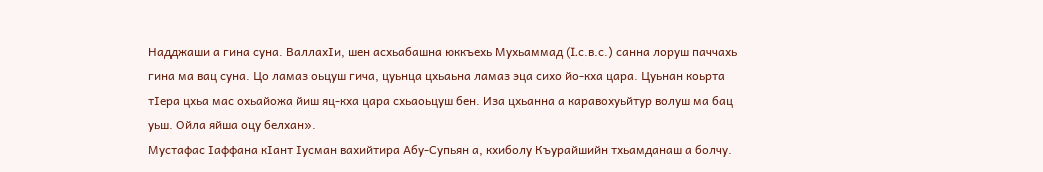Надджаши а гина суна. ВаллахIи, шен асхьабашна юккъехь Мухьаммад (I.с.в.с.) санна лоруш паччахь гина ма вац суна. Цо ламаз оьцуш гича, цуьнца цхьаьна ламаз эца сихо йо-кха цара. Цуьнан коьрта тIера цхьа мас охьайожа йиш яц-кха цара схьаоьцуш бен. Иза цхьанна а каравохуьйтур волуш ма бац уьш. Ойла яйша оцу белхан».
Мустафас Iаффана кIант Iусман вахийтира Абу-Супьян а, кхиболу Къурайшийн тхьамданаш а болчу.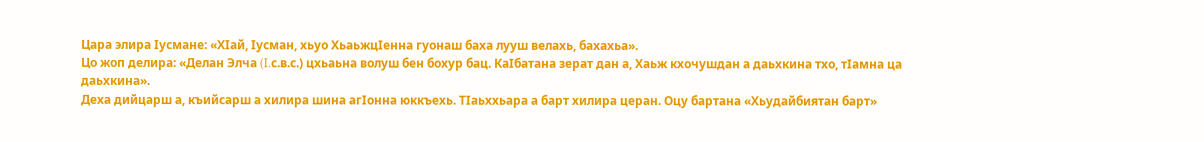Цара элира Iусмане: «ХIай, Iусман, хьуо ХьаьжцIенна гуонаш баха лууш велахь, бахахьа».
Цо жоп делира: «Делан Элча (I.с.в.с.) цхьаьна волуш бен бохур бац. КаIбатана зерат дан а, Хаьж кхочушдан а даьхкина тхо, тIамна ца даьхкина».
Деха дийцарш а, къийсарш а хилира шина агIонна юккъехь. ТIаьххьара а барт хилира церан. Оцу бартана «Хьудайбиятан барт»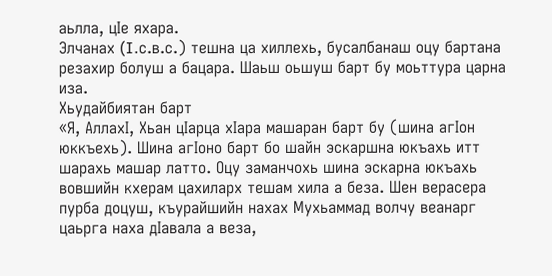аьлла, цIе яхара.
Элчанах (I.с.в.с.) тешна ца хиллехь, бусалбанаш оцу бартана резахир болуш а бацара. Шаьш оьшуш барт бу моьттура царна иза.
Хьудайбиятан барт
«Я, АллахI, Хьан цIарца хIара машаран барт бу (шина агIон юккъехь). Шина агIоно барт бо шайн эскаршна юкъахь итт шарахь машар латто. Оцу заманчохь шина эскарна юкъахь вовшийн кхерам цахиларх тешам хила а беза. Шен верасера пурба доцуш, къурайшийн нахах Мухьаммад волчу веанарг цаьрга наха дIавала а веза,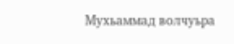Мухьаммад волчуьра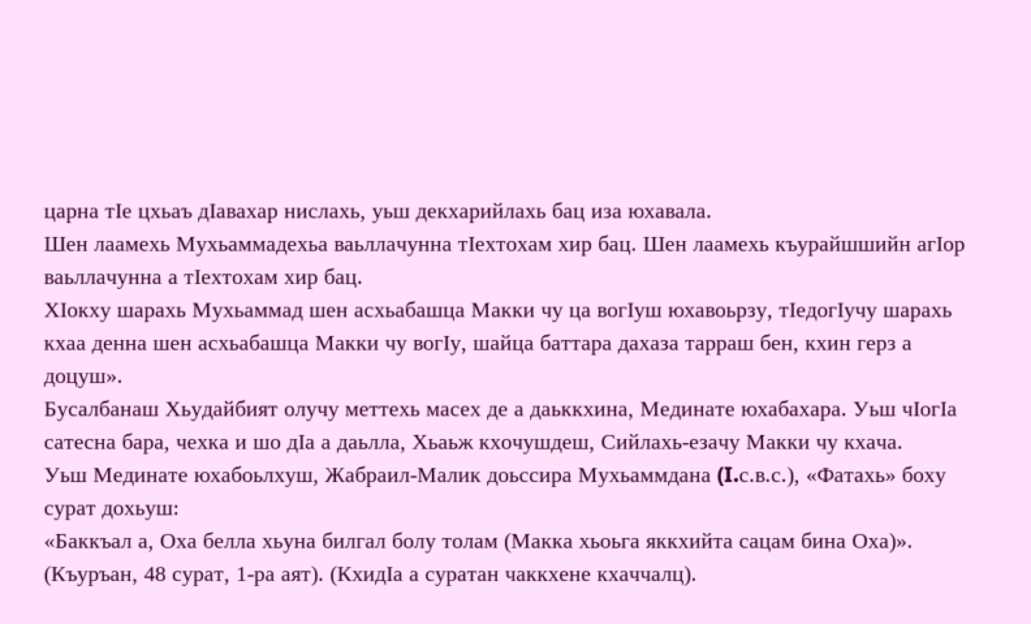царна тIе цхьаъ дIавахар нислахь, уьш декхарийлахь бац иза юхавала.
Шен лаамехь Мухьаммадехьа ваьллачунна тIехтохам хир бац. Шен лаамехь къурайшшийн агIор ваьллачунна а тIехтохам хир бац.
ХIокху шарахь Мухьаммад шен асхьабашца Макки чу ца вогIуш юхавоьрзу, тIедогIучу шарахь кхаа денна шен асхьабашца Макки чу вогIу, шайца баттара дахаза тарраш бен, кхин герз а доцуш».
Бусалбанаш Хьудайбият олучу меттехь масех де а даьккхина, Мединате юхабахара. Уьш чIогIа сатесна бара, чехка и шо дIа а даьлла, Хьаьж кхочушдеш, Сийлахь-езачу Макки чу кхача.
Уьш Мединате юхабоьлхуш, Жабраил-Малик доьссира Мухьаммдана (I.с.в.с.), «Фатахь» боху сурат дохьуш:
«Баккъал а, Оха белла хьуна билгал болу толам (Макка хьоьга яккхийта сацам бина Оха)». (Къуръан, 48 сурат, 1-ра аят). (КхидIа а суратан чаккхене кхаччалц).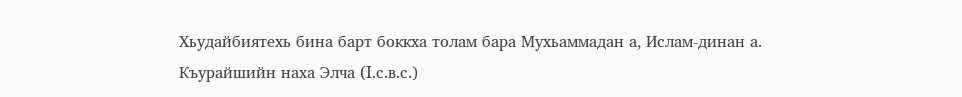Хьудайбиятехь бина барт боккха толам бара Мухьаммадан а, Ислам-динан а.
Къурайшийн наха Элча (I.с.в.с.)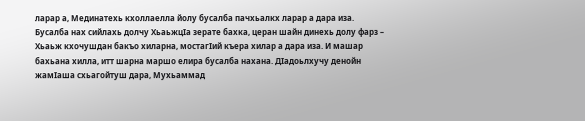ларар а, Мединатехь кхоллаелла йолу бусалба пачхьалкх ларар а дара иза.
Бусалба нах сийлахь долчу ХьаьжцIа зерате бахка, церан шайн динехь долу фарз – Хьаьж кхочушдан бакъо хиларна, мостагIий къера хилар а дара иза. И машар бахьана хилла, итт шарна маршо елира бусалба нахана. ДIадоьлхучу денойн жамIаша схьагойтуш дара, Мухьаммад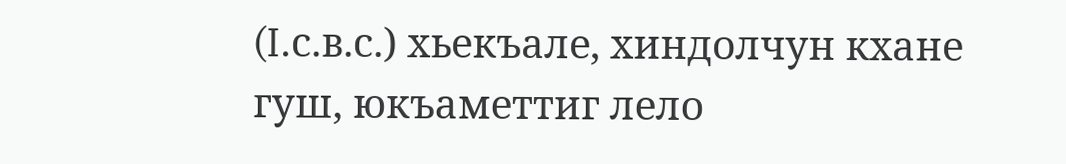(I.с.в.с.) хьекъале, хиндолчун кхане гуш, юкъаметтиг лело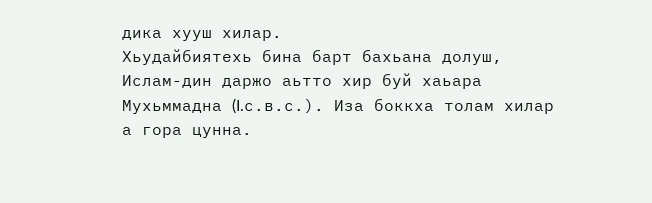дика хууш хилар.
Хьудайбиятехь бина барт бахьана долуш, Ислам-дин даржо аьтто хир буй хаьара Мухьммадна (I.с.в.с.). Иза боккха толам хилар а гора цунна.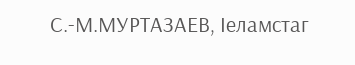С.-М.МУРТАЗАЕВ, Iеламстаг